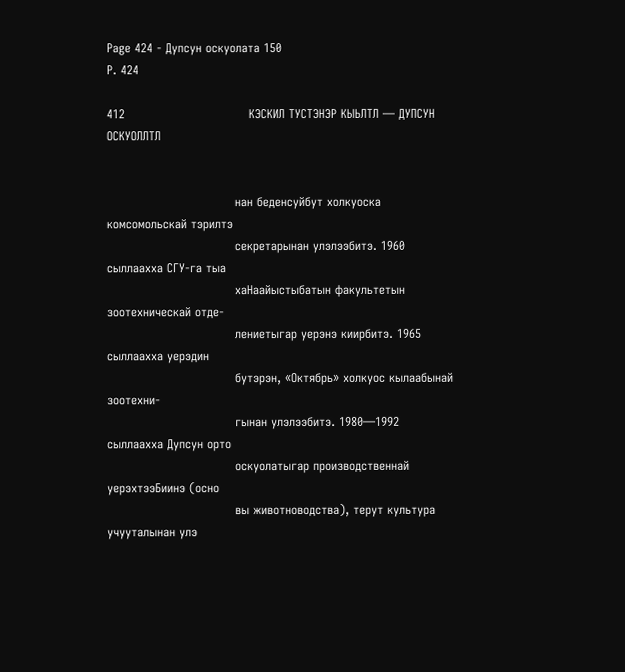Page 424 - Дупсун оскуолата 150
P. 424

412                               КЭСКИЛ ТУСТЭНЭР КЫЬЛТЛ — ДУПСУН ОСКУОЛЛТЛ


                                нан беденсуйбут холкуоска комсомольскай тэрилтэ
                                секретарынан улэлээбитэ. 1960 сыллаахха СГУ-га тыа
                                хаНаайыстыбатын факультетын зоотехническай отде-
                                лениетыгар уерэнэ киирбитэ. 1965 сыллаахха уерэдин
                                бутэрэн, «Октябрь» холкуос кылаабынай зоотехни-
                                гынан улэлээбитэ. 1980—1992 сыллаахха Дупсун орто
                                оскуолатыгар производственнай уерэхтээБиинэ (осно
                                вы животноводства), терут культура учууталынан улэ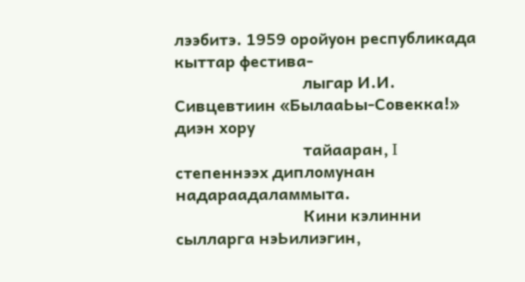лээбитэ. 1959 оройуон республикада кыттар фестива-
                                лыгар И.И. Сивцевтиин «БылааЬы-Совекка!» диэн хору
                                тайааран, I степеннээх дипломунан надараадаламмыта.
                                Кини кэлинни сылларга нэЬилиэгин,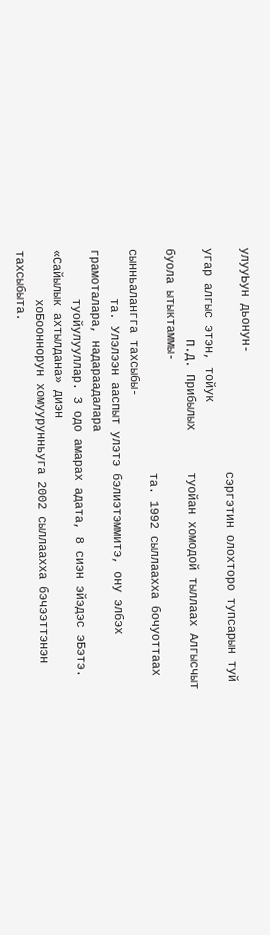улууЬун дьонун-
                                сэргэтин олохторо тупсарын туй угар алгыс этэн, тойук
             П.Д. Прибылых      туойан хомодой тыллаах Алгысчыт буола ытыктаммы-
                                та. 1992 сыллаахха бочуоттаах сынньалангга тахсыбы-
       та. Улэлээн ааспыт улэтэ бэлиэтэммитэ, ону элбэх грамоталара, надараадалара
       туойулууллар. 3 одо амарах адата, 8 сиэн эйэдэс эБэтэ. «Сайылык ахтылдана» диэн
       хоБооннорун хомуурунньуга 2002 сыллаахха бэчээттэнэн тахсыбыта.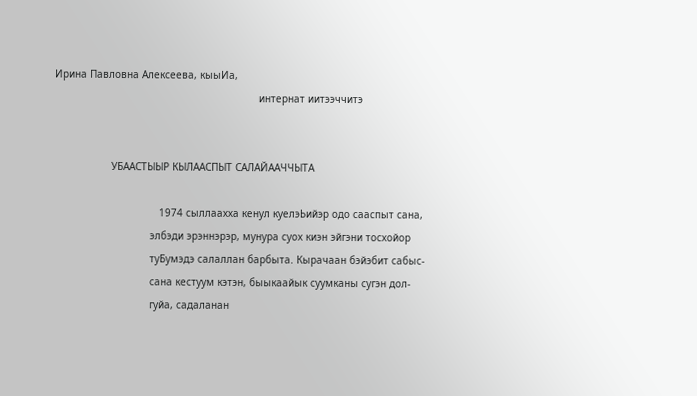Ирина Павловна Алексеева, кыыИа,
                                                                    интернат иитээччитэ


                   УБААСТЫЫР КЫЛААСПЫТ САЛАЙААЧЧЫТА

                                   1974 сыллаахха кенул куелэЬийэр одо сааспыт сана,
                                элбэди эрэннэрэр, мунура суох киэн эйгэни тосхойор
                                туБумэдэ салаллан барбыта. Кырачаан бэйэбит сабыс-
                                сана кестуум кэтэн, быыкаайык суумканы сугэн дол-
                                гуйа, садаланан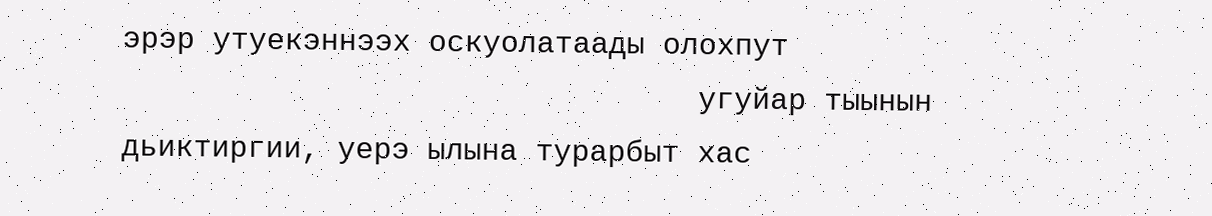эрэр утуекэннээх оскуолатаады олохпут
                                угуйар тыынын дьиктиргии, уерэ ылына турарбыт хас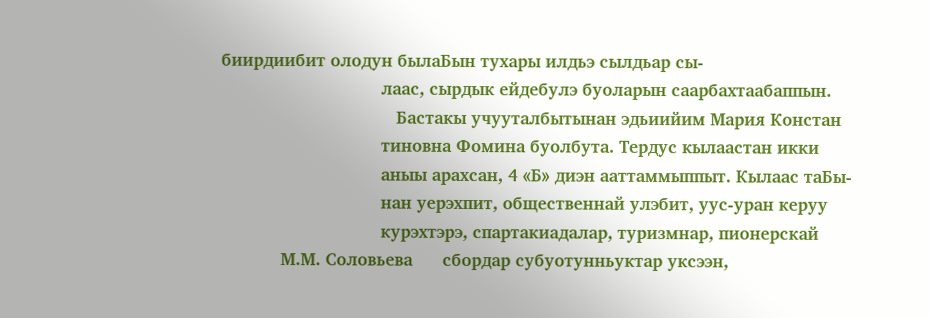биирдиибит олодун былаБын тухары илдьэ сылдьар сы-
                                лаас, сырдык ейдебулэ буоларын саарбахтаабаппын.
                                   Бастакы учууталбытынан эдьиийим Мария Констан
                                тиновна Фомина буолбута. Тердус кылаастан икки
                                аныы арахсан, 4 «Б» диэн ааттаммыппыт. Кылаас таБы-
                                нан уерэхпит, общественнай улэбит, уус-уран керуу
                                курэхтэрэ, спартакиадалар, туризмнар, пионерскай
            М.М. Соловьева      сбордар субуотунньуктар уксээн,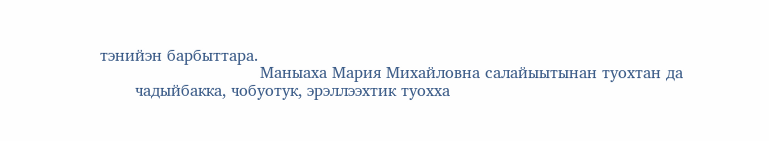тэнийэн барбыттара.
                                Маныаха Мария Михайловна салайыытынан туохтан да
       чадыйбакка, чобуотук, эрэллээхтик туохха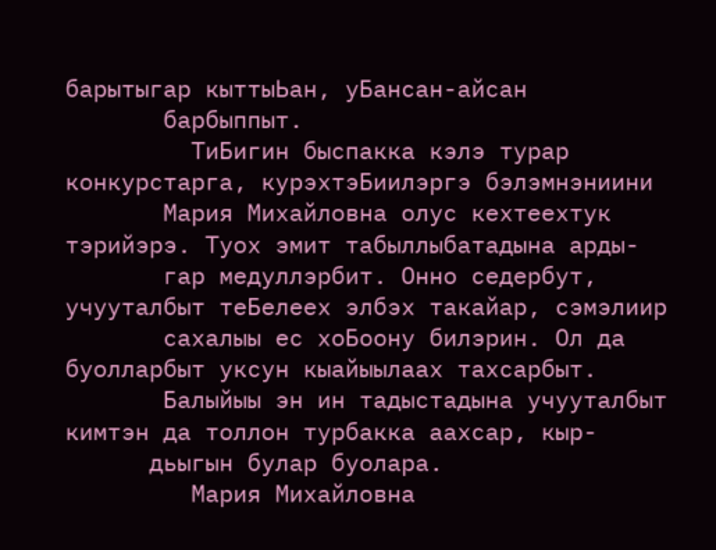барытыгар кыттыЬан, уБансан-айсан
       барбыппыт.
         ТиБигин быспакка кэлэ турар конкурстарга, курэхтэБиилэргэ бэлэмнэниини
       Мария Михайловна олус кехтеехтук тэрийэрэ. Туох эмит табыллыбатадына арды-
       гар медуллэрбит. Онно седербут, учууталбыт теБелеех элбэх такайар, сэмэлиир
       сахалыы ес хоБоону билэрин. Ол да буолларбыт уксун кыайыылаах тахсарбыт.
       Балыйыы эн ин тадыстадына учууталбыт кимтэн да толлон турбакка аахсар, кыр-
      дьыгын булар буолара.
         Мария Михайловна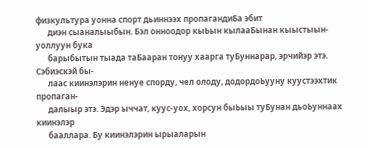физкультура уонна спорт дьиннээх пропагандиБа эбит
      диэн сыаналыыбын. Бэл онноодор кыЬын кылааБынан кыыстыын-уоллуун бука
      барыбытын тыада таБааран тонуу хаарга туБуннарар, эрчийэр этэ. Сэбиэскэй бы-
      лаас киинэлэрин ненуе спорду, чел олоду, додордоЬууну куустээхтик пропаган-
      далыыр этэ. Эдэр ыччат, куус-уох, хорсун быЬыы туБунан дьоЬуннаах киинэлэр
      бааллара. Бу киинэлэрин ырыаларын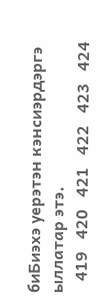биБиэхэ уерэтэн кэнсиэрдэргэ ыллатар этэ.
   419   420   421   422   423   424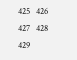425   426   427   428   429